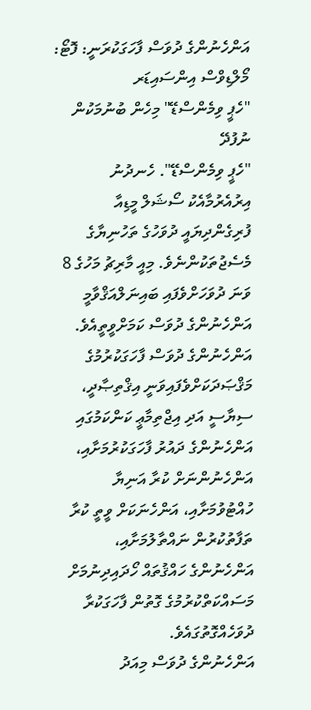އަންހެނުންގެ ދުވަސް ފާހަގަކުރަނީ: ފޮޓޯ: މޯލްޑިވްސް އިންސައިޑަރ
"ހެޕީ ވިމެންސްޑޭ" މިހެން ބުނުމަކުން ނުފުދޭ
"ހެޕީ ވިމެންސްޑޭ". ހެނދުނު އިރުއެރުމާއެކު ސޯޝަލް މީޑިއާ ފުރިގެންދިޔައީ ދުވަހުގެ ތަހުނިޔާގެ މެސެޖުތަކުންނެވެ. މިއީ މާރިޗު މަހުގެ 8 ވަނަ ދުވަހަށްވެފައި ބައިނަލްއަޤްވާމީ އަންހެނުންގެ ދުވަސް ކަމަށްވީތީއެވެ.
އަންހެނުންގެ ދުވަސް ފާހަގަކުރުމުގެ މަޤްޞަދަކަށްވެފައިވަނީ އިޤްތިޞާދީ، ސިޔާސީ އަދި އިޖްތިމާޢީ ކަންކަމުގައި އަންހެނުންގެ ދައުރު ފާހަގަކުރުމަށާއި، އަންހެނުންނަށް ކުރާ އަނިޔާ ހުއްޓުވުމަށާއި، އަންހެނަކަށް ވީތީ ކުރާ ތަފާތުކުރުން ނައްތާލުމަށާއި، އަންހެނުންގެ ހައްޤުތައް ހޯދައިދިނުމަށް މަސައްކަތްކުރުމުގެ ގޮތުން ފާހަގަކުރާ ދުވަހެއްގޮތުގައެވެ.
އަންހެނުންގެ ދުވަސް މިއަދު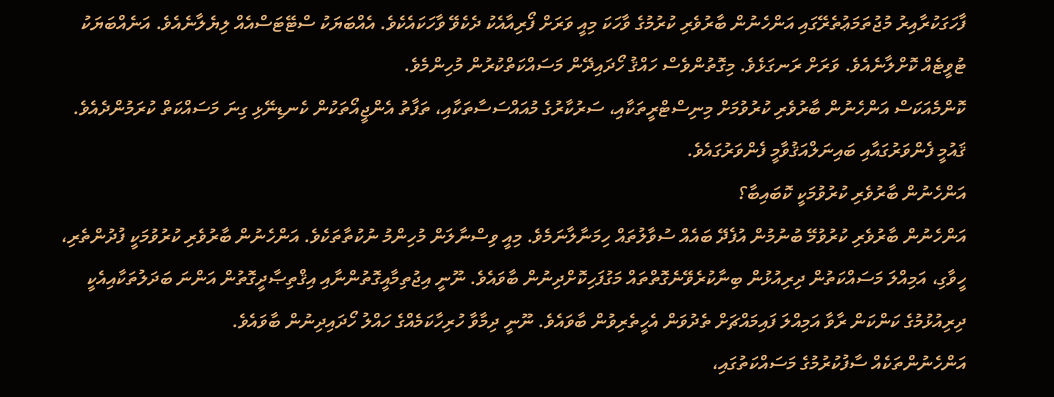ފާހަގަކުރާއިރު މުޖުތަމަޢުތެރޭގައި އަންހެނުން ބާރުވެރި ކުރުމުގެ ވާހަކަ މިއީ ވަރަށް ފޯރިއާއެކު ދެކެވޭ ވާހަކައެކެވެ. އެއްބަޔަކު ސްޓޭޓަސްއެއް ލިޔެލާނެއެވެ. އަނެއްބަޔަކު ޓުވީޓެއް ކޮށްލާނެއެވެ. ވަރަށް ރަނގަޅެވެ. މިގޮތުންވެސް ހައްޤު ހޯދައިދޭން މަސައްކަތްކުރުން މުހިންމެވެ.
ކޮންމެއަކަސް އަންހެނުން ބާރުވެރި ކުރުވުމަށް މިނިސްޓްރީތަކާއި، ސަރުކާރުގެ މުއައްސަސާތަކާއި، ތަފާތު އެންޖީއޯތަކުން ކެނޑިނޭޅި ގިނަ މަސައްކަތް ކުރަމުންދެއެވެ. ޤައުމީ ފެންވަރުގައާއި ބައިނަލްއަޤުވާމީ ފެންވަރުގައެވެ.
އަންހެނުން ބާރުވެރި ކުރުވުމަކީ ކޮބައިބާ؟
އަންހެނުން ބާރުވެރި ކުރުވުމޭ ބުނުމުން އުފެދޭ ބައެއް ސުވާލުތައް ހިމަނާލާނަމެވެ. މިއީ ވިސްނާލަން މުހިންމު ނުކުތާތަކެވެ. އަންހެނުން ބާރުވެރި ކުރުވުމަކީ ފުދުންތެރި، ހީވާގި، އަމިއްލަ މަސައްކަތުން ދިރިއުޅުން ބިނާކުރެވޭނެގޮތްތައް މަގުފަހިކޮށްދިނުން ބާވައެވެ. ނޫނީ އިޖުތިމާއީގޮތުންނާއި އިޤްތިޞާދީގޮތުން އަންނަ ބަދަލުތަކާއިއެކީ ދިރިއުޅުމުގެ ކަންކަން ރާވާ އަމިއްލަ ފައިމައްޗަށް ތެދުވަން އެހީތެރިވުން ބާވައެވެ. ނޫނީ ދިމާވާ ހުރިހާކަމެއްގެ ހައްލު ހޯދައިދިނުން ބާވައެވެ.
އަންހެނުންތަކެއް ސާފުކުރުމުގެ މަސައްކަތުގައި،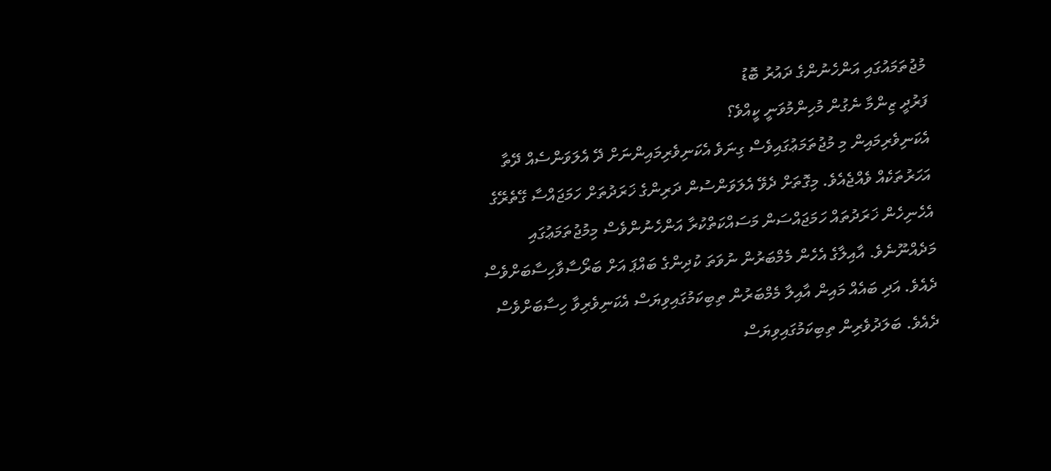މުޖުތަމައުގައި އަންހެނުންގެ ދައުރު ބޮޑު
ފަރުދީ ޒިންމާ ނެގުން މުހިންމުވަނީ ކީއްވެ؟
އެކަނިވެރިމައިން މި މުޖުތަމަޢުގައިވެސް ގިނަވެ އެކަނިވެރިމައިންނަށް ދޭ އެލަވަންސެއް ދޭތާ އަހަރުތަކެއް ވެއްޖެއެވެ. މިގޮތަށް ދެވޭ އެލަވަންސުން ދަރިންގެ ޚަރަދުތަށް ހަމަޖައްސާ ގޭތެރޭގެ އެހެނިހެން ޚަރަދުތައް ހަމަޖައްސަން މަސައްކަތްކުރާ އަންހެނުންވެސް މިމުޖުތަމަޢުގައި މަދެއްނޫނެވެ. އާއިލާގެ އެހެން މެމްބަރުން ނުވަތަ ކުދިންގެ ބައްޕަ އަށް ބަރޯސާވާހިސާބަށްވެސް ދެއެވެ. އަދި ބައެއް މައިން އާއިލާ މެމްބަރުން ތިބިކަމުގައިވިޔަސް އެކަނިވެރިވާ ހިސާބަށްވެސް ދެއެވެ. ބަލަދުވެރިން ތިބިކަމުގައިވިޔަސް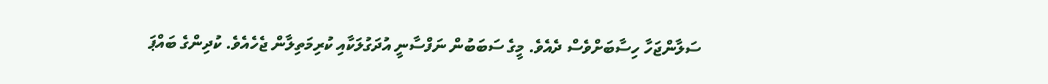ސަލާންޖަހާ ހިސާބަށްވެސް ދެއެވެ. މީގެ ސަބަބުން ނަފްސާނީ އުދަގުލަކާއި ކުރިމަތިލާން ޖެހެއެވެ. ކުދިންގެ ބައްޕަ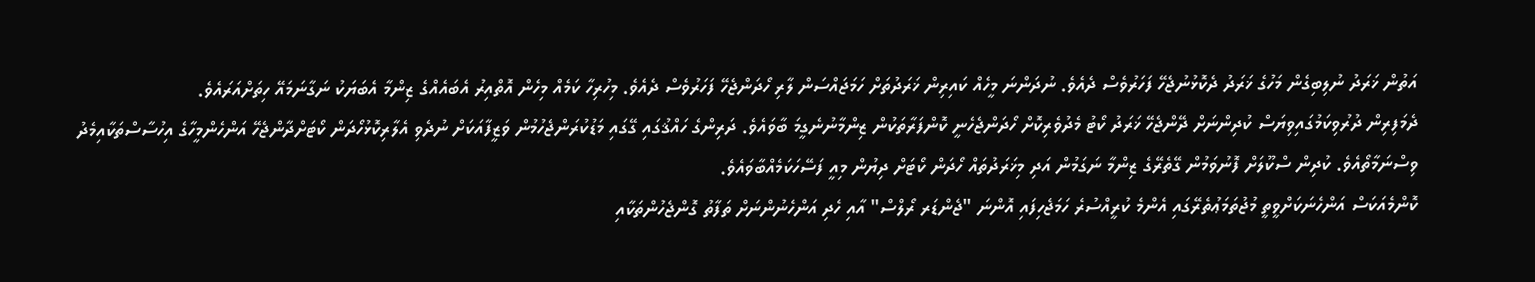އަތުން ޚަރަދު ނުލިބިގެން މަހުގެ ޚަރަދު ދެކޮޅުނުޖެހޭ ފަހަރުވެސް ދެއެވެ. ނުދަންނަ މީހެއް ކައިރިން ޚަރަދުތަށް ހަމަޖައްސަން ލާރި ހޯދަންޖެހޭ ފަހަރުވެސް ދެއެވެ. މިހުރިހާ ކަމެއް މިހެން އޮތްއިރު އެބައެއްގެ ޒިންމާ އެބަޔަކު ނަގާނަމައޭ ހިތަށްއަރައެވެ.
ދެމަފިރިން ދުރުވިކަމުގައިވިޔަސް ކުދިންނަށް ދޭންޖެހޭ ޚަރަދު ކޯޓު މެދުވެރިކޮށް ހޯދަންޖެހެނީ ކޮންފަރާތަކުން ޒިންމާނުނެގީމަ ބާވައެވެ. ދަރިންގެ ހައްޤުގައި ގޭގައި މަޑުކުރަންޖެހުމުން ވަޒީފާއަކަށް ނުދެވި އެލާރިކޮޅުހޯދަން ކޯޓަށްދާންޖެހޭ އަންހެންމީހާގެ އިހުސާސްތަކާއިމެދު ވިސްނަމާތޯއެވެ. ކުދިން ސްކޫލަށް ފޮނުވަމުން ގޭތެރޭގެ ޒިންމާ ނަގަމުން އަދި މިޚަރަދުތައް ހޯދަން ކޯޓަށް ދިޔުން މިއީ ފަސޭހަކަމެއްބާވައެވެ.
ކޮންމެއަކަސް އަންހެނަކަށްވީތީ މުޖުތަމަޢުތެރޭގައި އެންމެ ކުރީއްސުރެ ހަމަޖެހިފައި އޮންނަ "ޖެންޑަރ ރޯލްސް" އާއި ހެދި އަންހެނުންނަށް ތަފާތު ގޮންޖެހުންތަކާއި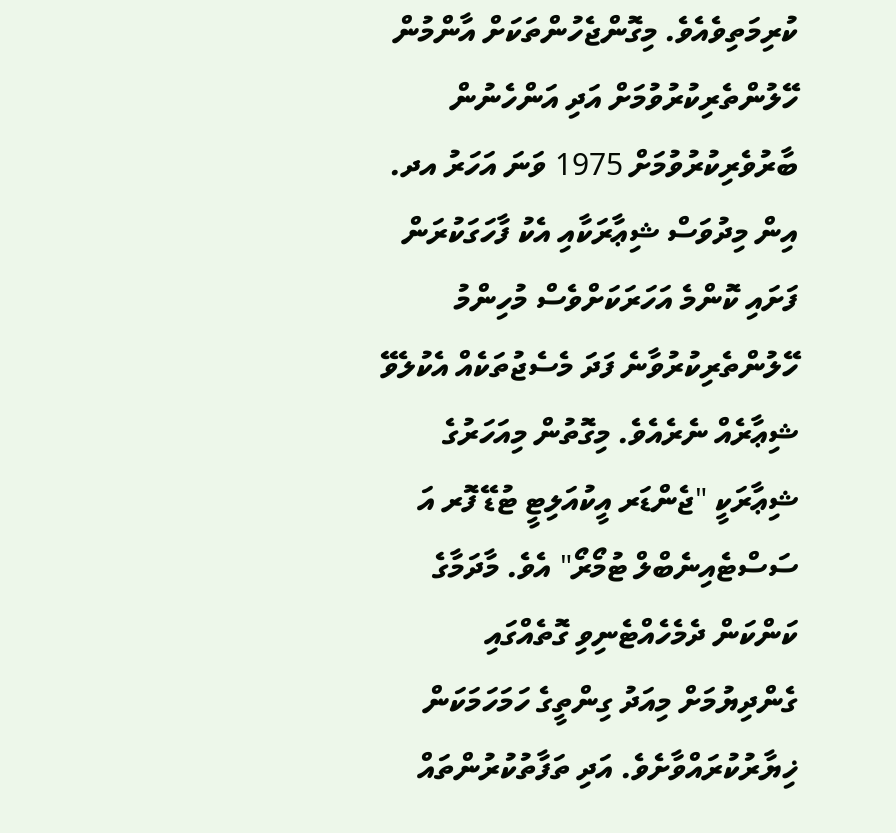ކުރިމަތިވެއެވެ. މިގޮންޖެހުންތަކަށް އާންމުން ހޭލުންތެރިކުރުވުމަށް އަދި އަންހެނުން ބާރުވެރިކުރުވުމަށް 1975 ވަނަ އަހަރު އދ. އިން މިދުވަސް ޝިޢާރަކާއި އެކު ފާހަގަކުރަން ފަށައި ކޮންމެ އަހަރަކަށްވެސް މުހިންމު ހޭލުންތެރިކުރުވާނެ ފަދަ މެސެޖުތަކެއް އެކުލެވޭ ޝިޢާރެއް ނެރެއެވެ. މިގޮތުން މިއަހަރުގެ ޝިޢާރަކީ "ޖެންޑަރ އީކުއަލިޓީ ޓުޑޭ ފޮރ އަ ސަސްޓެއިނެބްލް ޓުމޯރޯ" އެވެ. މާދަމާގެ ކަންކަން ދެމެހެއްޓެނިވި ގޮތެއްގައި ގެންދިޔުމަށް މިއަދު ގިންތީގެ ހަމަހަމަކަން ޚިޔާރުކުރައްވާށެވެ. އަދި ތަފާތުކުރުންތައް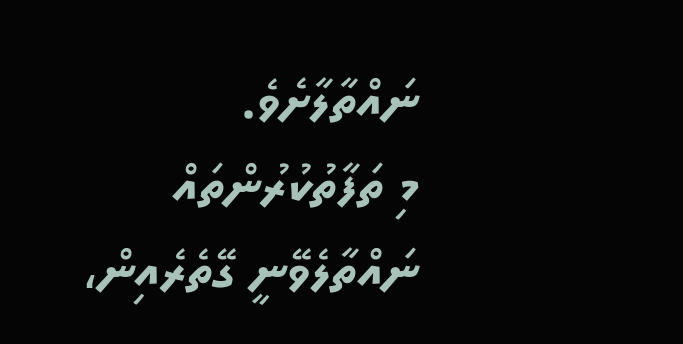ނައްތާލާށެވެ.
މި ތަފާތުކުރުންތައް ނައްތާލެވޭނީ ގޭތެރެއިން،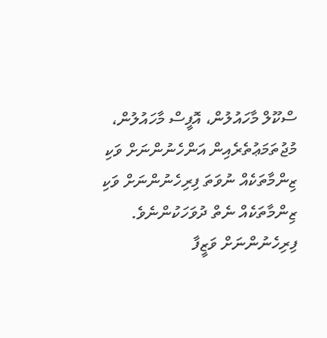ސްކޫލް މާހައުލުން، އޮފީސް މާހައުލުން، މުޖުތަމަޢުތެރެއިން އަންހެނުންނަށް ވަކި ޒިންމާތަކެއް ނުވަތަ ފިރިހެނުންނަށް ވަކި ޒިންމާތަކެއް ނެތް ދުވަހަކުންނެވެ. ފިރިހެނުންނަށް ވަޒީފާ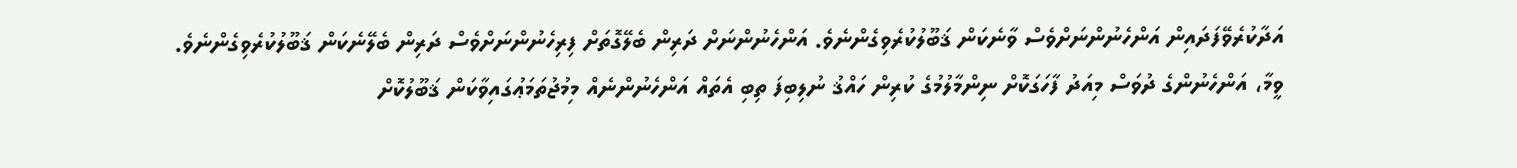އަދާކުރެވޭފަދައިން އަންހެނުންނަށްވެސް ވާނެކަން ޤަބޫލުކުރެވިގެންނެވެ. އަންހެނުންނަށް ދަރިން ބެލޭގޮތަށް ފިރިހެނުންނަށްވެސް ދަރިން ބެލޭނެކަން ޤަބޫލުކުރެވިގެންނެވެ.
ވީމާ، އަންހެނުންގެ ދުވަސް މިއަދު ފާހަގަކޮށް ނިންމާލުމުގެ ކުރިން ހައްޤު ނުލިބިފަ ތިބި އެތައް އަންހެނުންނެއް މިމުޖުތަމަޢުގައިވާކަން ޤަބޫލުކޮށް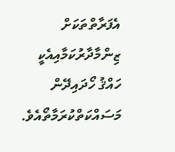އެފަރާތްތަކަށް ޒިންމާދާރުކަމާއިއެކީ ހައްޤު ހޯދައިދޭން މަސައްކަތްކުރަމާތޯއެވެ.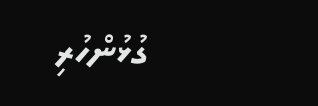ގުޅުންހުރި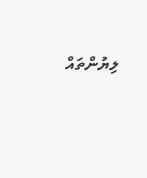ލިޔުންތައް